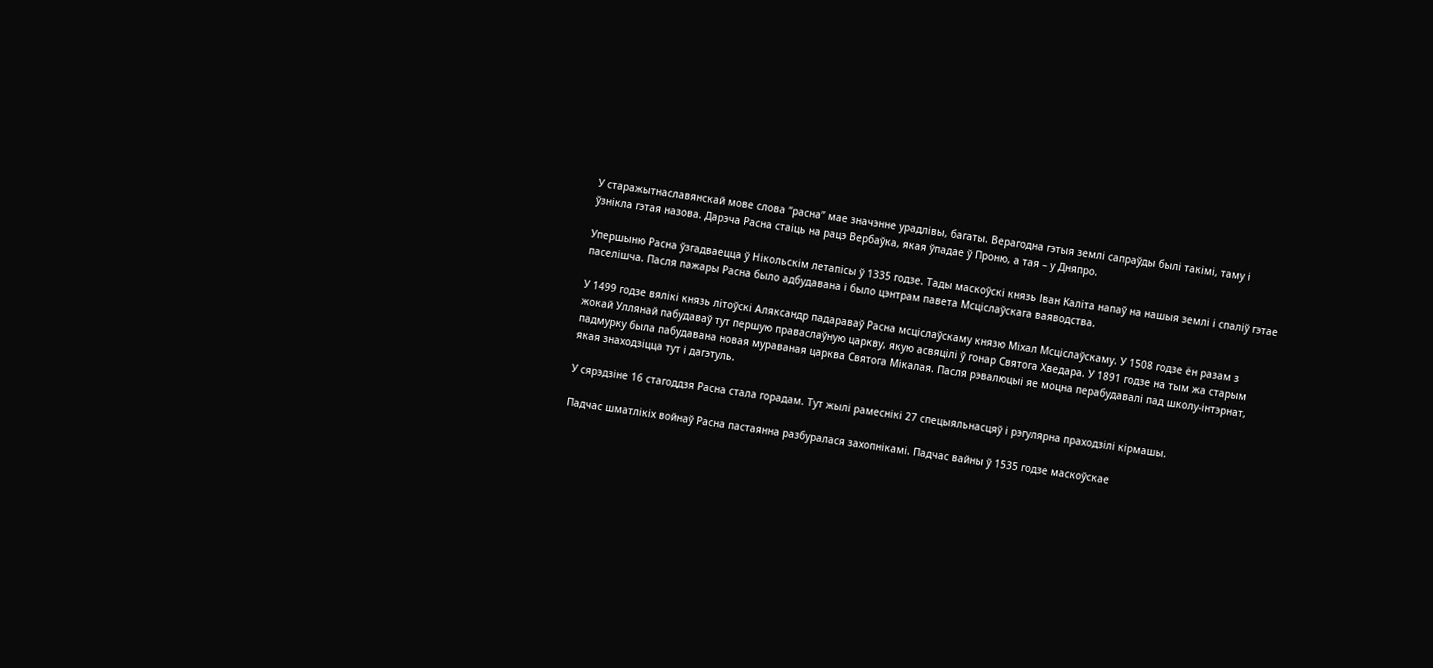У старажытнаславянскай мове слова “расна” мае значэнне урадлівы, багаты. Верагодна гэтыя землі сапраўды былі такімі, таму і ўзнікла гэтая назова. Дарэча Расна стаіць на рацэ Вербаўка, якая ўпадае ў Проню, а тая – у Дняпро.

Упершыню Расна ўзгадваецца ў Нікольскім летапісы ў 1335 годзе. Тады маскоўскі князь Іван Каліта напаў на нашыя землі і спаліў гэтае паселішча. Пасля пажары Расна было адбудавана і было цэнтрам павета Мсціслаўскага ваяводства.

У 1499 годзе вялікі князь літоўскі Аляксандр падараваў Расна мсціслаўскаму князю Міхал Мсціслаўскаму. У 1508 годзе ён разам з жокай Уллянай пабудаваў тут першую праваслаўную царкву, якую асвяцілі ў гонар Святога Хведара. У 1891 годзе на тым жа старым падмурку была пабудавана новая мураваная царква Святога Мікалая. Пасля рэвалюцыі яе моцна перабудавалі пад школу-інтэрнат, якая знаходзіцца тут і дагэтуль.

У сярэдзіне 16 стагоддзя Расна стала горадам. Тут жылі рамеснікі 27 спецыяльнасцяў і рэгулярна праходзілі кірмашы.

Падчас шматлікіх войнаў Расна пастаянна разбуралася захопнікамі. Падчас вайны ў 1535 годзе маскоўскае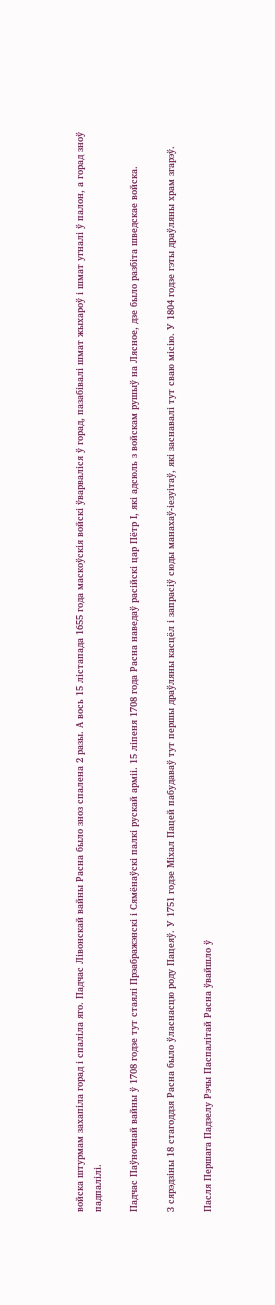войска штурмам захапіла горад і спаліла яго. Падчас Лівонскай вайны Расна было зноз спалена 2 разы. А вось 15 лістапада 1655 года маскоўскія войскі ўварваліся ў горад, пазабівалі шмат жыхароў і шмат угналі ў палон, а горад зноў падпалілі.

Падчас Паўночнай вайны ў 1708 годзе тут стаялі Прэабражэнскі і Сямёнаўскі палкі рускай арміі. 15 ліпеня 1708 года Расна наведаў расійскі цар Пётр І, які адсюль з войскам рушыў на Лясное, дзе было разбіта шведскае войска.

З сярэдзіны 18 стагоддзя Расна было ўласнасцю роду Пацеяў. У 1751 годзе Міхал Пацей пабудаваў тут першы драўляны касцёл і запрасіў сюды манахаў-іезуітаў, які заснавалі тут сваю місію. У 1804 годзе гэты драўляны храм згарэў.

Пасля Першага Падзелу Рэчы Паспалітай Расна ўвайшло ў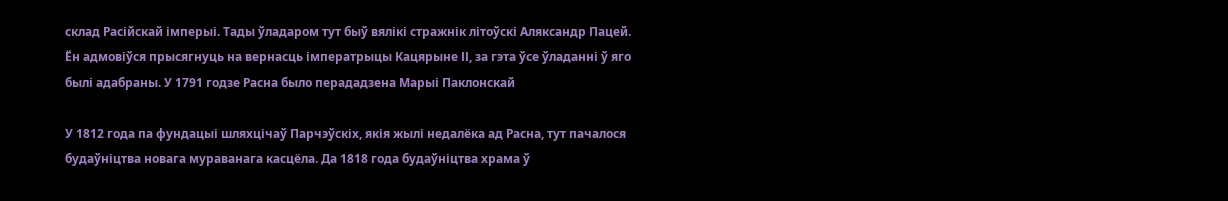склад Расійскай імперыі. Тады ўладаром тут быў вялікі стражнік літоўскі Аляксандр Пацей. Ён адмовіўся прысягнуць на вернасць імператрыцы Кацярыне ІІ, за гэта ўсе ўладанні ў яго былі адабраны. У 1791 годзе Расна было перададзена Марыі Паклонскай

У 1812 года па фундацыі шляхцічаў Парчэўскіх, якія жылі недалёка ад Расна, тут пачалося будаўніцтва новага мураванага касцёла. Да 1818 года будаўніцтва храма ў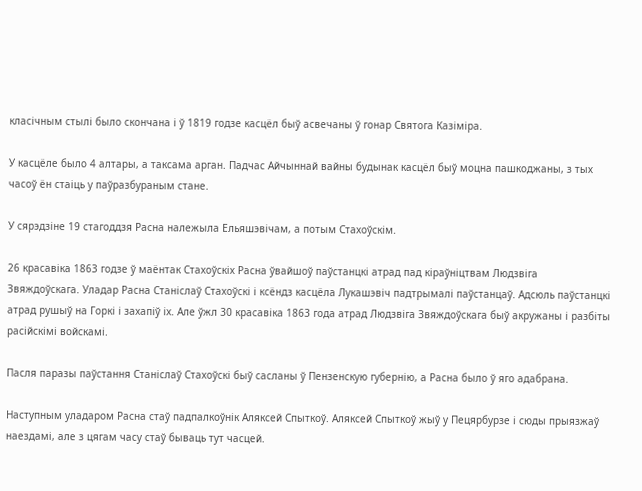класічным стылі было скончана і ў 1819 годзе касцёл быў асвечаны ў гонар Святога Казіміра.

У касцёле было 4 алтары, а таксама арган. Падчас Айчыннай вайны будынак касцёл быў моцна пашкоджаны, з тых часоў ён стаіць у паўразбураным стане.

У сярэдзіне 19 стагоддзя Расна належыла Ельяшэвічам, а потым Стахоўскім.

26 красавіка 1863 годзе ў маёнтак Стахоўскіх Расна ўвайшоў паўстанцкі атрад пад кіраўніцтвам Людзвіга Звяждоўскага. Уладар Расна Станіслаў Стахоўскі і ксёндз касцёла Лукашэвіч падтрымалі паўстанцаў. Адсюль паўстанцкі атрад рушыў на Горкі і захапіў іх. Але ўжл 30 красавіка 1863 года атрад Людзвіга Звяждоўскага быў акружаны і разбіты расійскімі войскамі.

Пасля паразы паўстання Станіслаў Стахоўскі быў сасланы ў Пензенскую губернію, а Расна было ў яго адабрана.

Наступным уладаром Расна стаў падпалкоўнік Аляксей Спыткоў. Аляксей Спыткоў жыў у Пецярбурзе і сюды прыязжаў наездамі, але з цягам часу стаў бываць тут часцей.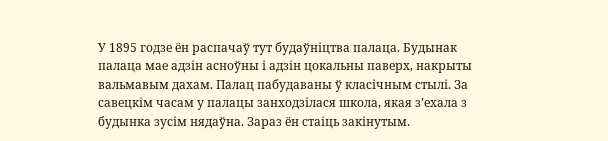У 1895 годзе ён распачаў тут будаўніцтва палаца. Будынак палаца мае адзін асноўны і адзін цокальны паверх, накрыты вальмавым дахам. Палац пабудаваны ў класічным стылі. За савецкім часам у палацы занходзілася школа, якая з’ехала з будынка зусім нядаўна. Зараз ён стаіць закінутым.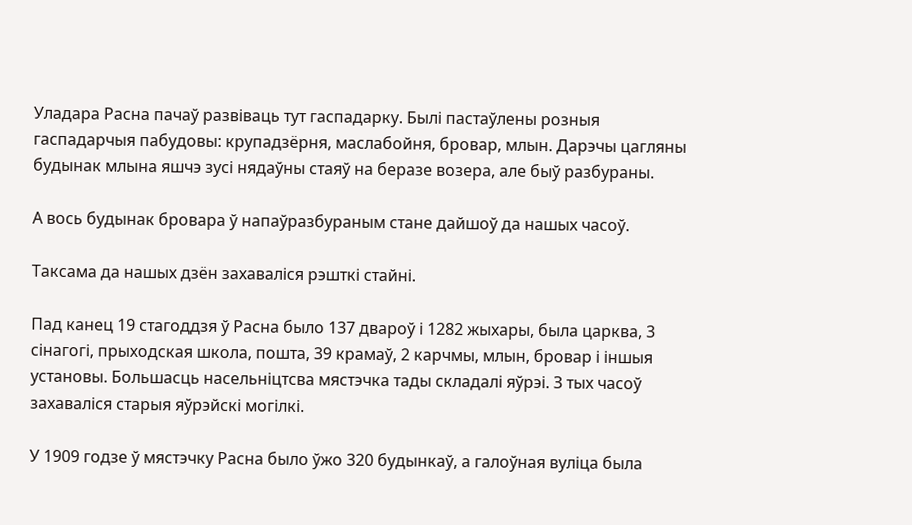Уладара Расна пачаў развіваць тут гаспадарку. Былі пастаўлены розныя гаспадарчыя пабудовы: крупадзёрня, маслабойня, бровар, млын. Дарэчы цагляны будынак млына яшчэ зусі нядаўны стаяў на беразе возера, але быў разбураны.

А вось будынак бровара ў напаўразбураным стане дайшоў да нашых часоў.

Таксама да нашых дзён захаваліся рэшткі стайні.

Пад канец 19 стагоддзя ў Расна было 137 двароў і 1282 жыхары, была царква, 3 сінагогі, прыходская школа, пошта, 39 крамаў, 2 карчмы, млын, бровар і іншыя установы. Большасць насельніцтсва мястэчка тады складалі яўрэі. З тых часоў захаваліся старыя яўрэйскі могілкі.

У 1909 годзе ў мястэчку Расна было ўжо 320 будынкаў, а галоўная вуліца была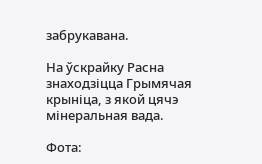забрукавана.

На ўскрайку Расна знаходзіцца Грымячая крыніца, з якой цячэ мінеральная вада.

Фота: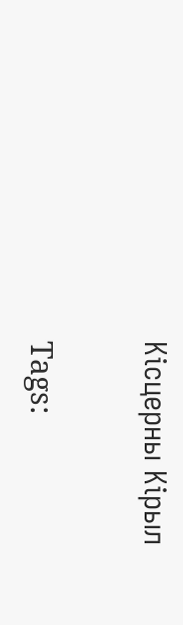Кісцерны Кірыл

Tags: